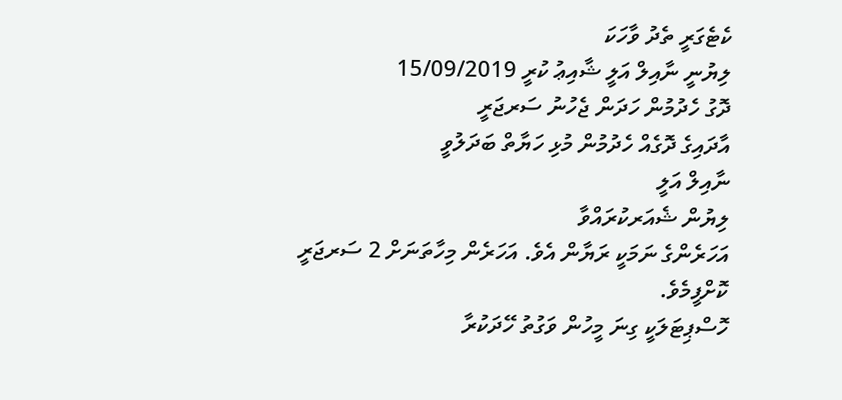ކެޓެގަރީ ތެދު ވާހަކަ
ލިޔުނީ ނާއިލް އަލީ ޝާއިޢު ކުރީ 15/09/2019
ދޮގު ހެދުމުން ހަދަން ޖެހުނު ސަރޖަރީ
އާދައިގެ ދޮގެއް ހެދުމުން މުޅި ހަޔާތް ބަދަލުވީ
ނާއިލް އަލީ
ލިޔުން ޝެއަރކުރައްވާ
އަހަރެންގެ ނަމަކީ ރަޔާން އެވެ. އަހަރެން މިހާތަނަށް 2 ސަރޖަރީ ކޮށްފީމެވެ.
ހޮސްޕިޓަލަކީ ގިނަ މީހުން ވަގުތު ހޭދަކުރާ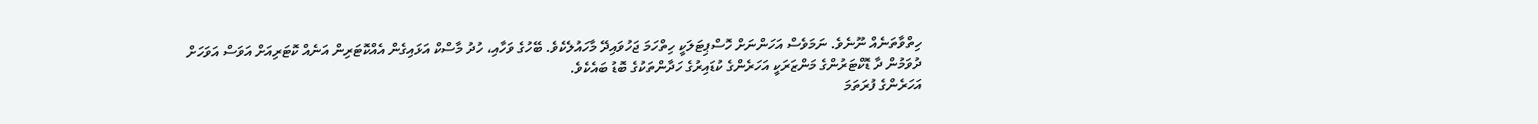ހިތްވާތަނެއް ނޫނެވެ. ނަމަވެސް އަހަންނަށް ހޮސްޕިޓަލަކީ ހިތްހަމަ ޖަހުވައިދޭ މާހައުލެކެވެ. ބޭހުގެ ވަހާއި، ހުދު މާސްކް އަޅައިގެން އެއްކޮޓަރިން އަނެއް ކޮޓަރިއަށް އަވަސް އަވަހަށް ދުވަމުން ދާ ޑޮކްޓަރުންގެ މަންޒަރަކީ އަހަރެންގެ ކުޑައިރުގެ ހަދާންތަކުގެ ބޮޑު ބައެކެވެ.
އަހަރެންގެ ފުރަތަމަ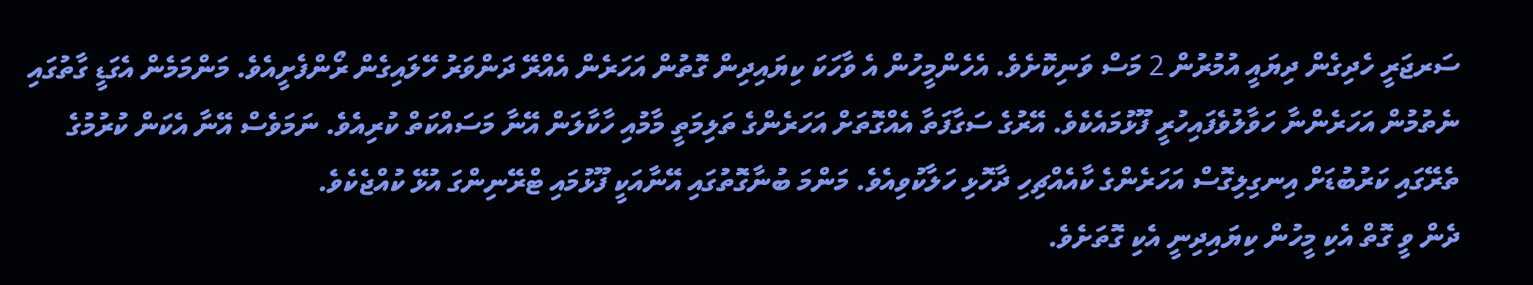ސަރޖަރީ ހެދިގެން ދިޔައީ އުމުރުން 2 މަސް ވަނިކޮށެވެ. އެހެންމީހުން އެ ވާހަކަ ކިޔައިދިން ގޮތުން އަހަރެން އެއްރޭ ދަންވަރު ހޭލައިގެން ރޯންފެށީއެވެ. މަންމަމެން އެގަޑީ ގާތުގައި ނެތުމުން އަހަރެންނާ ހަވާލުވެފައިހުރީ ފޫޅުމައެކެވެ. އޭރުގެ ސަގާފަތާ އެއްގޮތަށް އަހަރެންގެ ތަލިމަތީ މާމުއި ހާކާލަން އޭނާ މަސައްކަތް ކުރިއެވެ. ނަމަވެސް އޭނާ އެކަން ކުރުމުގެ ތެރޭގައި ކަރުބުޑަށް އިނގިލިގޮސް އަހަރެންގެ ކާއެއްޗިހި ދާހޮޅި ހަލާކުވިއެވެ. މަންމަ ބުނާގޮތުގައި އޭނާއަކީ ފޫޅުމައި ޓްރޭނިންގަ އުޅޭ ކުއްޖެކެވެ.
ދެން ވީ ގޮތް އެކި މީހުން ކިޔައިދިނީ އެކި ގޮތަށެވެ.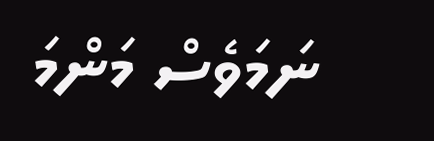ނަމަވެސް މަންމަ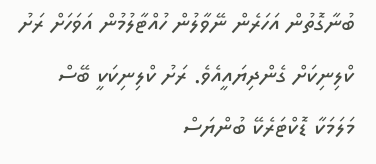ބުނާގޮތުން އަހަރެން ނޭވާލުން ހުއްޓާލުމުން އަވަހަށް ރަށު ކްލިނިކަށް ގެންދިޔައީއެވެ. ރަށު ކްލިނިކަކީ ބޭސް މަލަމަކާ ޑޮކްޓަރެކޭ ބުންޔަސް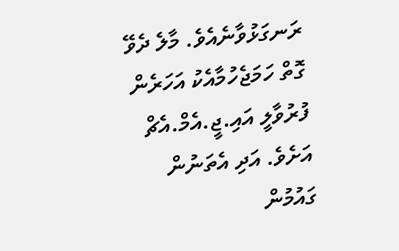ރަނގަޅުވާނެއެވެ. މާލެ ދެވޭ ގޮތް ހަމަޖެހުމާއެކު އަހަރެން ފުރުވާލީ އައި.ޖީ.އެމް.އެޗް އަށެވެ. އަދި އެތަނުން ގައުމުން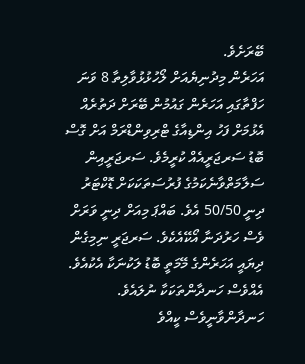ބޭރަށެވެ.
އަހަރެން މިދުނިޔެއަށް ލޯހުޅުޅުވާލިތާ 8 ވަނަ ހަފްތާގައި އަހަރެން ގައުމުން ބޭރަށް ދަތުރެއް އެޅުމަށް ފަހު އިންޑިއާގެ ޓްރިވިންޑްރަމް އަށް ގޮސް ބޮޑު ސަރޖަރީއެއް ކުރީމެވެ. ސަރޖަރީއިން ސަލާމަތްވާނެކަމުގެ ފުރުސަތަކަކަށް ޑޮކްޓަރު ދިނީ 50/50 އެވެ. ބައްޕަ މިއަށް ދިނީ ވަރަށް ވެސް ހަރުދަނާ އޯކޭއެކެވެ. ސަރޖަރީ ނިމިގެން ދިޔައީ އަހަރެންގެ މޭމަތީ ބޮޑު ލަކުނަކާ އެކުއެވެ. އެއްވެސް ހަނދާންތަކަކާ ނުލައެވެ. ހަނދާންވާނީވެސް ކީއްވެ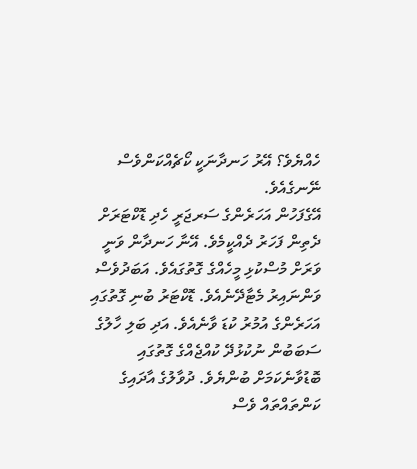ހެއްޔެވެ؟ އޭރު ހަނދާނަކީ ކޯޗެއްކަންވެސް ނޭނގެއެވެ.
އޭގެފަހުން އަހަރެންގެ ސަރޖަރީ ހެދި ޑޮކްޓަރަށް ދެތިން ފަހަރު ދެއްކީމެވެ. އޭނާ ހަނދާން ވަނީ ވަރަށް މުސްކުޅި މީހެއްގެ ގޮތުގައެވެ. އަބަދުވެސް ވަންނައިރު މެޓާދޭނެއެވެ. ޑޮކްޓަރު ބުނި ގޮތުގައި އަހަރެންގެ އުމުރު ކުޑަ ވާނެއެވެ. އަދި ބަލި ހާލުގެ ސަބަބުން ނުކުޅުދޭ ކުއްޖެއްގެ ގޮތުގައި ބޮޑުވާނެކަމަށް ބުންޔެވެ. ދުވާލުގެ އާދައިގެ ކަންތައްތައް ވެސް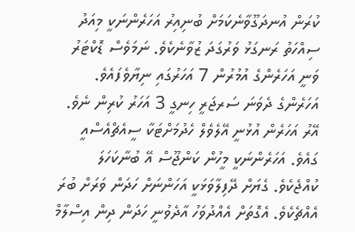ކުރަން އުނދަގޫވާނެކަމަށް ބުނިއިރު އަހަރެންނަކީ މިއަދު ސިއްހަތު ރަނގަޅު ވަރުގަދަ ޒުވާނެކެވެ. ނަމަވެސް ޑޮކްޓަރު ވަނީ އަހަރެންގެ އުމުރުން 7 އަހަރުގައި ނިޔާވެފައެވެ.
އަހަރެންގެ ދެވަނަ ސަރޖަރީ ހިނގީ 3 އަހަރު ކުރިން ނެވެ. އޭރު އަހަރެން އުޅުނީ އޭލެވެލް ހެދުމަށްޓަކާ ސީއެޗްއެސްއީ ގައެވެ. އަހަރެންނަކީ މީހުން ކަންޖޫސް އޭ ބުނާކަހަލަ ކުއްޖެކެވެ. ގެޔަށް ދޭފިލާވަޅަކީ އަހަންނަށް ހަދަން ވަރަށް ބުރަ އެއްޗެކެވެ. އެގޮތަށް އެއްދުވަހު އާދެވުނީ ހަދަން ދިން އިސްލާމް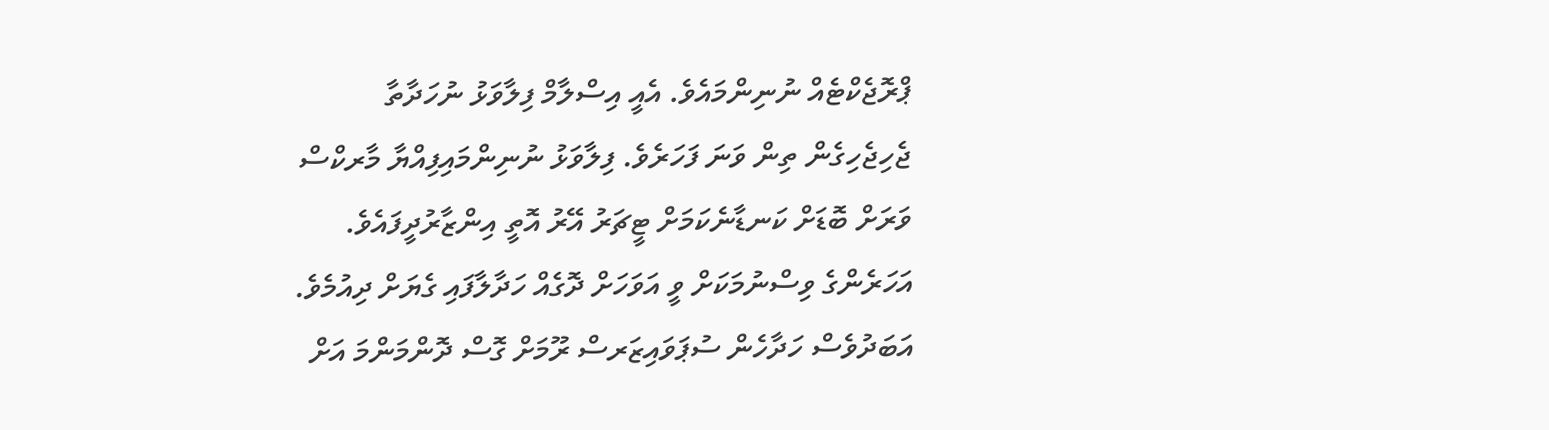ޕްރޮޖެކްޓެއް ނުނިންމައެވެ. އެއީ އިސްލާމް ފިލާވަޅު ނުހަދާތާ ޖެހިޖެހިގެން ތިން ވަނަ ފަހަރެވެ. ފިލާވަޅު ނުނިންމައިފިއްޔާ މާރކްސް ވަރަށް ބޮޑަށް ކަނޑާނެކަމަށް ޓީޗަރު އޭރު އޮތީ އިންޒާރުދީފައެވެ. އަހަރެންގެ ވިސްނުމަކަށް ވީ އަވަހަށް ދޮގެއް ހަދާލާފައި ގެޔަށް ދިއުމެވެ. އަބަދުވެސް ހަދާހެން ސުޕަވައިޒަރސް ރޫމަށް ގޮސް ދޮންމަންމަ އަށް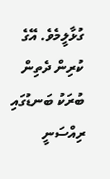ގުޅާލީމެވެ. އޭގެ ކުރިން ދެތިން ބުރަކު ބަނޑުގައި ރިއްސަނީ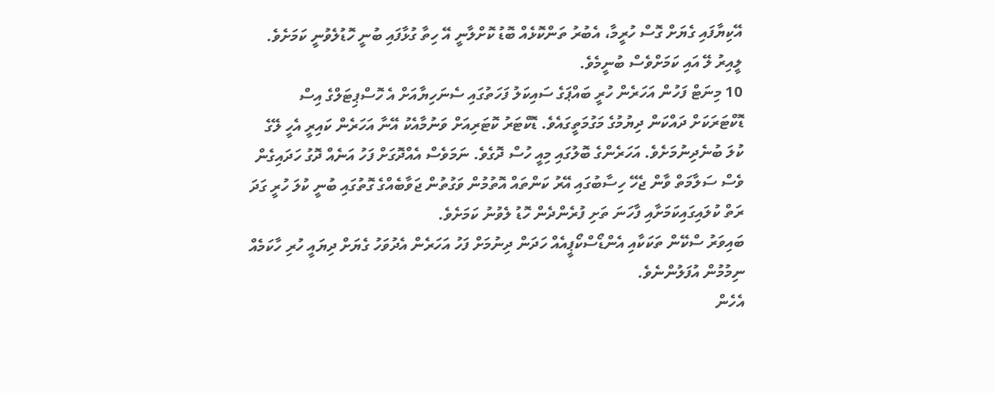އޭކިޔާފައި ގެޔަށް ގޮސް ހުރީމާ، އެބުރު ތަންކޮޅެއް ބޮޑު ކޮށްލާނީ އޭ ހިތާ ގުޅާފައި ބުނީ ހޮޑުލެވުނީ ކަމަށެވެ. ލީއިރު ލޭ އައި ކަމަށްވެސް ބުނީމެވެ.
10 މިނަޓް ފަހުން އަހަރެން ހުރީ ބައްޕަގެ ސައިކަލު ފަހަތުގައި ސެނަހިޔާއަށް އެ ހޮސްޕިޓަލްގެ އިސް ޑޮކްޓަރަކަށް ދައްކަން ދިޔުމުގެ މަގުމަތީގައެވެ. ޑޮކްޓަރު ކޮޓަރިއަށް ވަނުމާއެކު އޭނާ އަހަރެން ކައިރީ އެހީ ލޭގެ ކުލަ ބުނެދިނުމަށެވެ. އަހަރެންގެ ބޮލުގައި މިއީ ހުސް ދޮގެވެ. ނަމަވެސް އެއްދޮގަށް ފަހު އަނެއް ދޮގު ހަދައިގެން ވެސް ސަލާމަތް ވާން ޖެހޭ ހިސާބުގައި އޭރު ކަންތައް އޮތުމުން ވަގުތުން ޖަވާބެއްގެ ގޮތުގައި ބުނީ ކުލަ ހުރީ ގަދަ ރަތް ކުލައިގައިކަމަށާއި ފާހަނަ ތަށި ފުރެންދެން ހޮޑު ލެވުނު ކަމަށެވެ.
ބައިވަރު ސްކޭން ތަކަކާއި އެންޑޯސްކޯޕީއެއް ހަދަން ދިނުމަށް ފަހު އަހަރެން އެދުވަހު ގެޔަށް ދިޔައީ ހުރި ހާކަމެއް ނިމުމުން އުފަލުންނެވެ.
އެހެން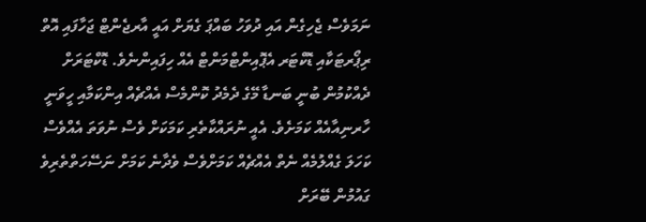ނަމަވެސް ޖެހިގެން އައި ދުވަހު ބައްޕަ ގެޔަށް އައީ އާރޖެންޓް ޖަހާފައި އޮތް ރިޕޯރޓަކާއި ޑޮކްޓަރ އެޕޮއިންޓްމަންޓް އެއް ހިފައިންނެވެ. ޑޮކްޓަރަށް ދެއްކުމުން ބުނީ ބަނޑާ މޭގެ ދެމެދު ކޮންމެސް އެއްޗެއް އިންކަމާއި ހީވަނީ ހާރނިއާއެއް ކަމަށެވެ. އެއީ ނުރައްކާތެރި ކަމަކަށް ވެސް ނުވަތަ އެއްވެސް ކަހަލަ ގެއްލުމެއް ނެތް އެއްޗެއް ކަމަށްވެސް ވެދާނެ ކަމަށް ނަސޭހަތްތެރިވެ ގައުމުން ބޭރަށް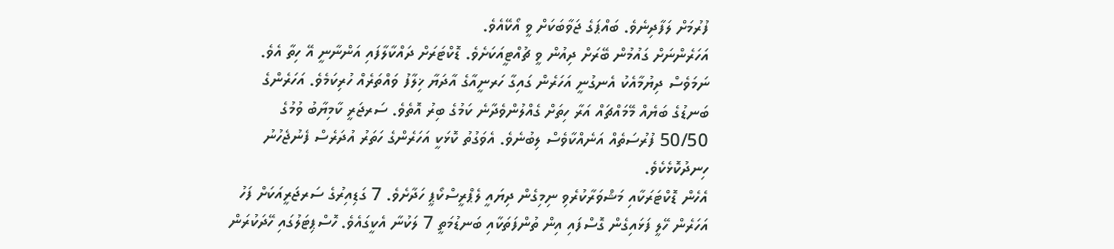ފުރުމަށް ލަފާދިނެވެ. ބައްޕަގެ ޖަވާބަކަށް ވީ އޯކޭއެވެ.
އަހަރެންނަށް ގައުމުން ބޭރަށް ދިއުން ވީ ޗުއްޓީއަކަށެވެ. ޑޮކްޓަރަށް ދައްކާލާފައި އަންނާނީ އޭ ހިތާ އެވެ. ނަމަވެސް ދިޔުމާއެކު އެނގުނީ އަހަރެން ގައިގާ ހަރނީއާގެ އާދަޔާ ޚިލާފު ވައްތަރެއް ހުރިކަމެވެ. އަހަރެންގެ ބަނޑުގެ ބަޔެއް މޭމައްޗައް އަރާ ހިތަށް ގެއްލުންވެދާނެ ކަމުގެ ބިރު އޮތެވެ. ސަރޖަރީ ކާމިޔާބު ވުމުގެ 50/50 ފުރުސަތެއް އަނެއްކާވެސް ލިބުނެވެ. އެވަގުތު ކޮޅަކީ އަހަރެންގެ ހަތަރު އުދަރެސް ފެނުޖެހުނު ހިނދުކޮޅެކެވެ.
އެހެން ޑޮކްޓަރަކާއި މަޝްވަރާކުރެވި ނިމިގެން ދިޔައީ ލެޕްރީސްކޯޕީ ހަދާށެވެ. 7 ގަޑިއިރުގެ ސަރޖަރީއަކަށް ފަހު އަހަރެން ހޭލީ ފަޅައިގެން ގޮސްފައި އިން ތުންފަތަކާއި ބަނޑުމަތީ 7 ލަކުނާ އެކީގައެވެ. ހޮސްޕިޓަލުގައި ހޭދަކުރަން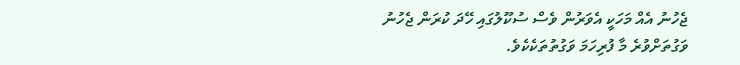ޖެހުނު އެއް މަހަކީ އެވަރުން ވެސް ސުކޫލުގައި ހޭދަ ކުރަން ޖެހުނު ވަގުތަށްވުރެ މާ ފުރިހަމަ ވަގުތުތަކެކެވެ.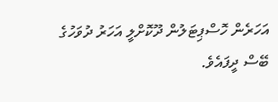އަހަރެން ހޮސްޕިޓަލުން ދޫކޮށްލީ އަހަރު ދުވަހުގެ ބޭސް ދީފައެވެ.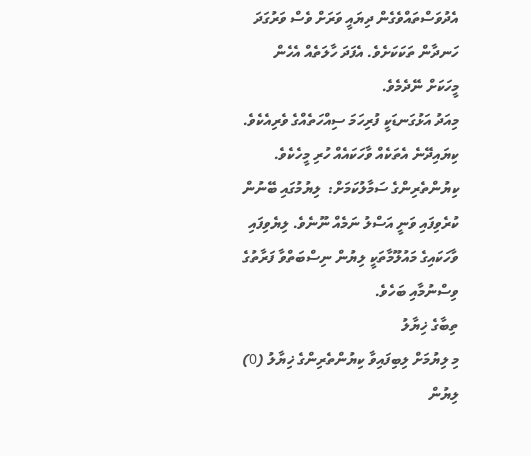އެދުވަސްތައްވެގެން ދިޔައީ ވަރަށް ވެސް ވަރުގަދަ ހަނދާން ތަކަކަށެވެ. އެފަދަ ހާލަތެއް އެހެން މީހަކަށް ނޭދެމެވެ.
މިއަދު އަޅުގަނޑަކީ ފުރިހަމަ ސިއްހަތެއްގެ ވެރިއެކެވެ. ކިޔައިދޭނެ އެތަކެއް ވާހަކައެއް ހުރި މީހެކެވެ.
ކިޔުންތެރިންގެ ސަމާލުކަމަށް:  ލިޔުމުގައި ބޭނުން ކުރެވިފައި ވަނީ އަސްލު ނަމެއް ނޫނެވެ. ލިޔެވިފައި ވާހަކައިގެ މައުލޫމާތަކީ ލިޔުން ނިސްބަތްވާ ފަރާތުގެ ވިސްނުމާއި ބަހެވެ.
ތިބާގެ ޚިޔާލު
މި ލިޔުމަށް ލިބިފައިވާ ކިޔުންތެރިންގެ ޚިޔާލު (0)
ލިޔުން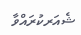ޝެއަރކުރައްވާ